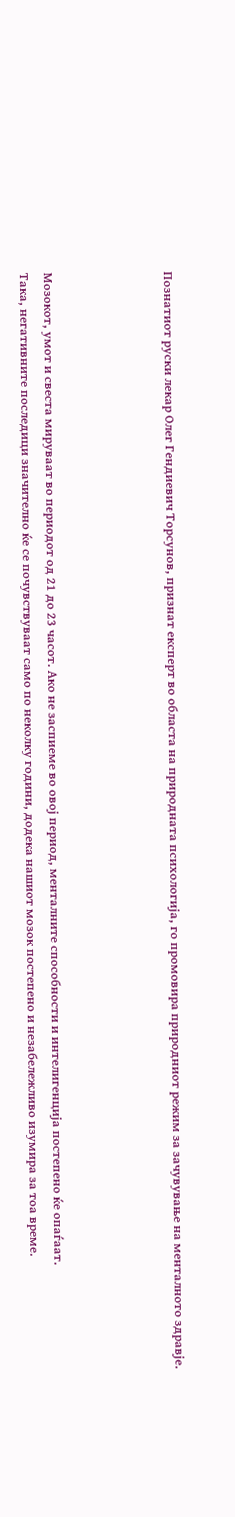Познатиот руски лекар Олег Гендиевич Торсунов, признат експерт во областа на природната психологија, го промовира природниот режим за зачувување на менталното здравје.




Мозокот, умот и свеста мируваат во периодот од 21 до 23 часот. Ако не заспиеме во овој период, менталните способности и интелигенција постепено ќе опаѓаат.
Така, негативните последици значително ќе се почувствуваат само по неколку години, додека нашиот мозок постепено и незабележливо изумира за тоа време.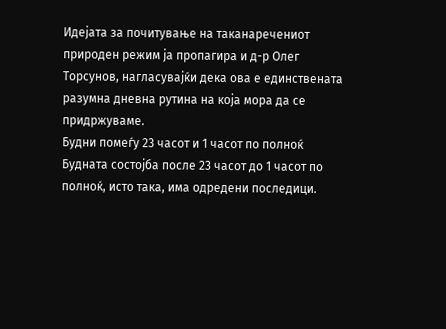Идејата за почитување на таканаречениот природен режим ја пропагира и д-р Олег Торсунов, нагласувајќи дека ова е единствената разумна дневна рутина на која мора да се придржуваме.
Будни помеѓу 23 часот и 1 часот по полноќ
Будната состојба после 23 часот до 1 часот по полноќ, исто така, има одредени последици.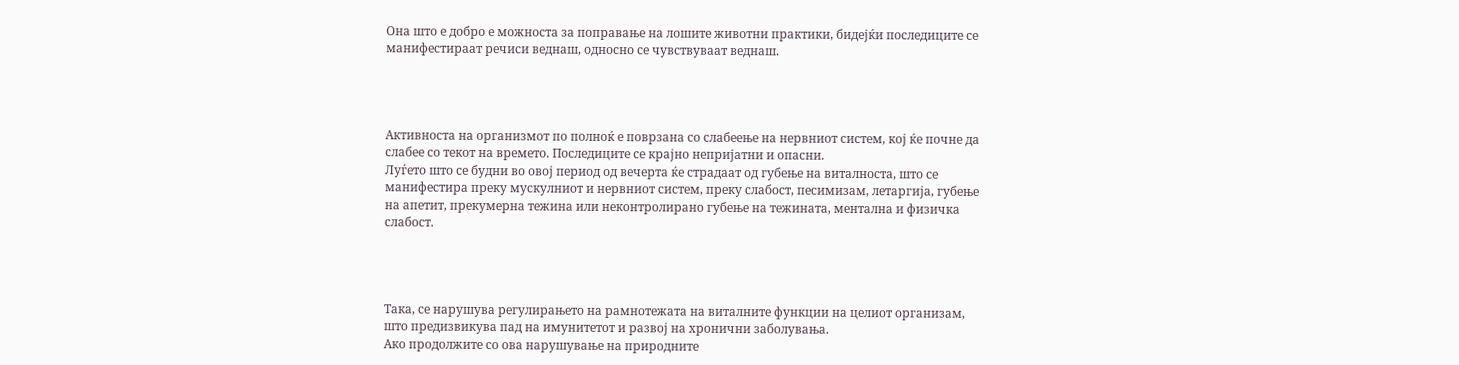Она што е добро е можноста за поправање на лошите животни практики, бидејќи последиците се манифестираат речиси веднаш, односно се чувствуваат веднаш.




Активноста на организмот по полноќ е поврзана со слабеење на нервниот систем, кој ќе почне да слабее со текот на времето. Последиците се крајно непријатни и опасни.
Луѓето што се будни во овој период од вечерта ќе страдаат од губење на виталноста, што се манифестира преку мускулниот и нервниот систем, преку слабост, песимизам, летаргија, губење на апетит, прекумерна тежина или неконтролирано губење на тежината, ментална и физичка слабост.




Така, се нарушува регулирањето на рамнотежата на виталните функции на целиот организам, што предизвикува пад на имунитетот и развој на хронични заболувања.
Ако продолжите со ова нарушување на природните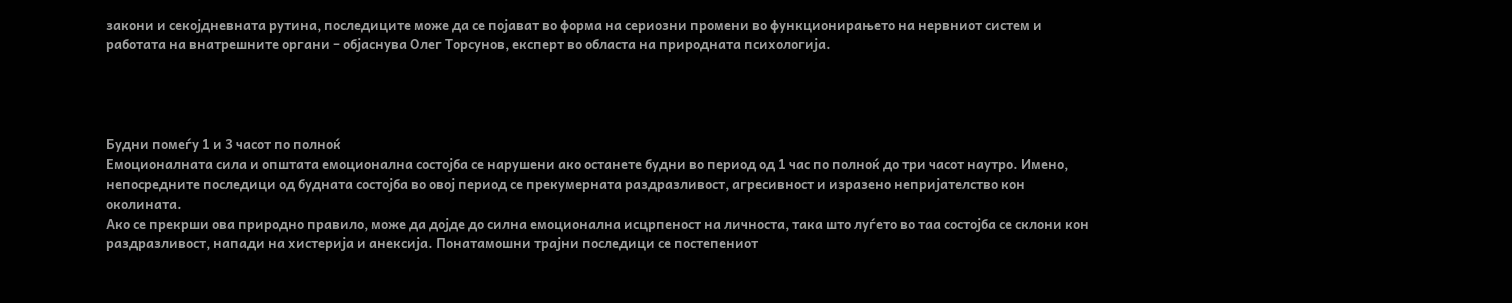закони и секојдневната рутина, последиците може да се појават во форма на сериозни промени во функционирањето на нервниот систем и работата на внатрешните органи – објаснува Олег Торсунов, експерт во областа на природната психологија.




Будни помеѓу 1 и 3 часот по полноќ
Емоционалната сила и општата емоционална состојба се нарушени ако останете будни во период од 1 час по полноќ до три часот наутро. Имено, непосредните последици од будната состојба во овој период се прекумерната раздразливост, агресивност и изразено непријателство кон околината.
Ако се прекрши ова природно правило, може да дојде до силна емоционална исцрпеност на личноста, така што луѓето во таа состојба се склони кон раздразливост, напади на хистерија и анексија. Понатамошни трајни последици се постепениот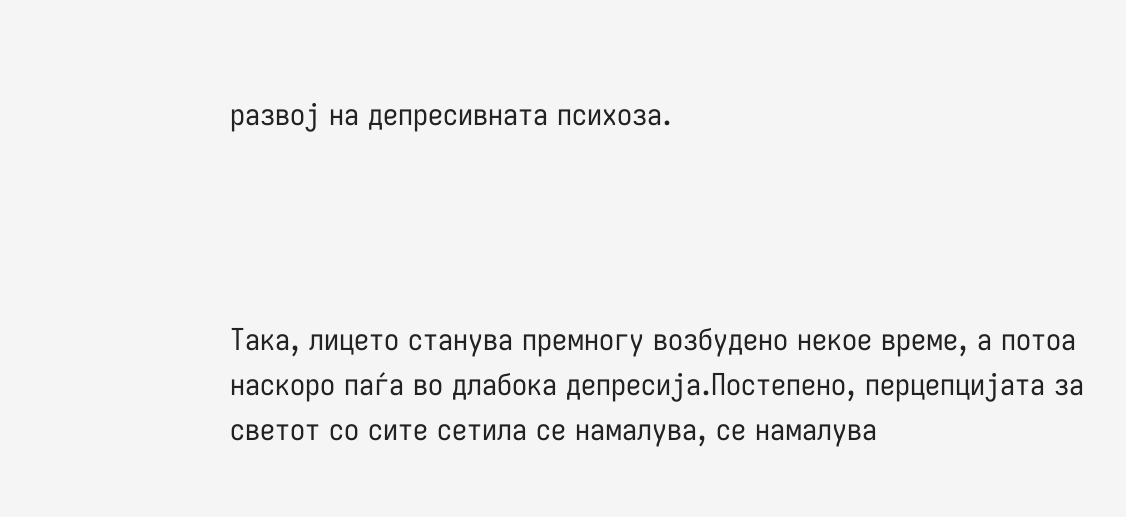развој на депресивната психоза.




Така, лицето станува премногу возбудено некое време, а потоа наскоро паѓа во длабока депресија.Постепено, перцепцијата за светот со сите сетила се намалува, се намалува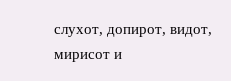слухот, допирот, видот, мирисот и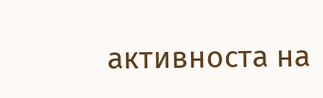активноста на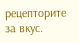рецепторите за вкус.